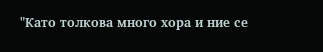"Като толкова много хора и ние се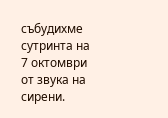събудихме сутринта на 7 октомври от звука на сирени.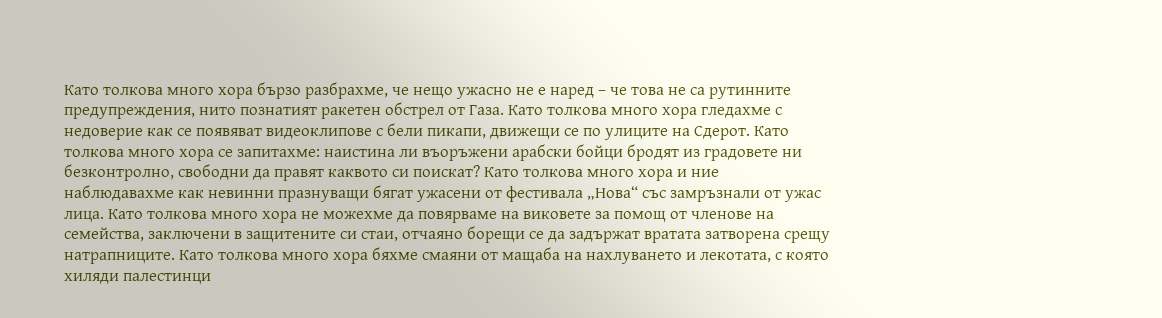Като толкова много хора бързо разбрахме, че нещо ужасно не е наред – че това не са рутинните предупреждения, нито познатият ракетен обстрел от Газа. Като толкова много хора гледахме с недоверие как се появяват видеоклипове с бели пикапи, движещи се по улиците на Сдерот. Като толкова много хора се запитахме: наистина ли въоръжени арабски бойци бродят из градовете ни безконтролно, свободни да правят каквото си поискат? Като толкова много хора и ние наблюдавахме как невинни празнуващи бягат ужасени от фестивала „Нова“ със замръзнали от ужас лица. Като толкова много хора не можехме да повярваме на виковете за помощ от членове на семейства, заключени в защитените си стаи, отчаяно борещи се да задържат вратата затворена срещу натрапниците. Като толкова много хора бяхме смаяни от мащаба на нахлуването и лекотата, с която хиляди палестинци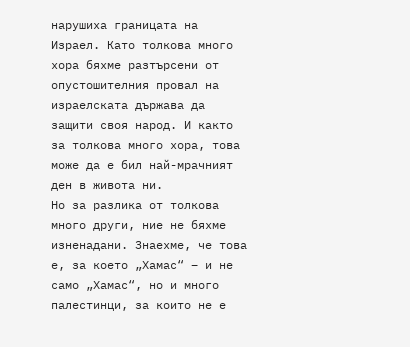нарушиха границата на Израел. Като толкова много хора бяхме разтърсени от опустошителния провал на израелската държава да защити своя народ. И както за толкова много хора, това може да е бил най-мрачният ден в живота ни.
Но за разлика от толкова много други, ние не бяхме изненадани. Знаехме, че това е, за което „Хамас“ – и не само „Хамас“, но и много палестинци, за които не е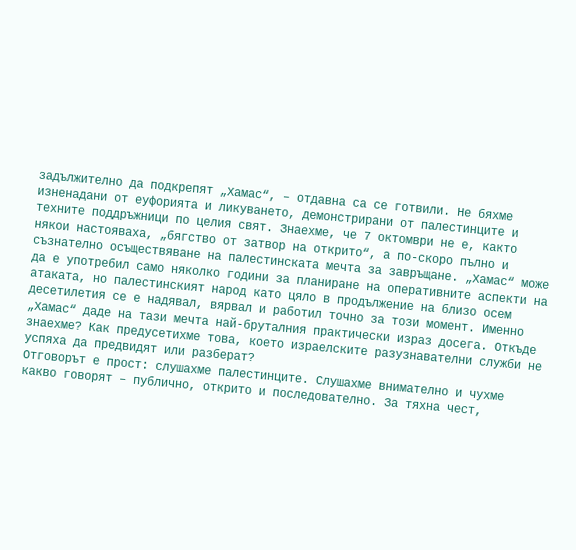задължително да подкрепят „Хамас“, – отдавна са се готвили. Не бяхме изненадани от еуфорията и ликуването, демонстрирани от палестинците и техните поддръжници по целия свят. Знаехме, че 7 октомври не е, както някои настояваха, „бягство от затвор на открито“, а по-скоро пълно и съзнателно осъществяване на палестинската мечта за завръщане. „Хамас“ може да е употребил само няколко години за планиране на оперативните аспекти на атаката, но палестинският народ като цяло в продължение на близо осем десетилетия се е надявал, вярвал и работил точно за този момент. Именно „Хамас“ даде на тази мечта най-бруталния практически израз досега. Откъде знаехме? Как предусетихме това, което израелските разузнавателни служби не успяха да предвидят или разберат?
Отговорът е прост: слушахме палестинците. Слушахме внимателно и чухме какво говорят – публично, открито и последователно. За тяхна чест,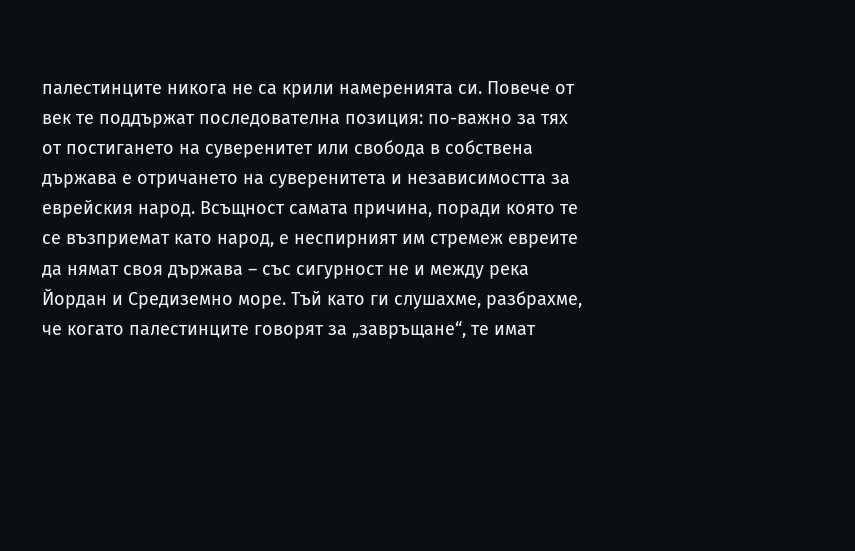палестинците никога не са крили намеренията си. Повече от век те поддържат последователна позиция: по-важно за тях от постигането на суверенитет или свобода в собствена държава е отричането на суверенитета и независимостта за еврейския народ. Всъщност самата причина, поради която те се възприемат като народ, е неспирният им стремеж евреите да нямат своя държава – със сигурност не и между река Йордан и Средиземно море. Тъй като ги слушахме, разбрахме, че когато палестинците говорят за „завръщане“, те имат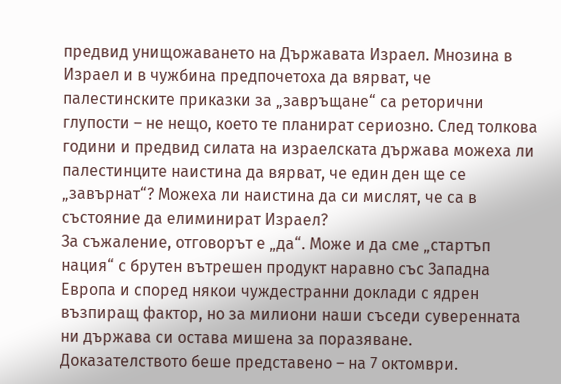предвид унищожаването на Държавата Израел. Мнозина в Израел и в чужбина предпочетоха да вярват, че палестинските приказки за „завръщане“ са реторични глупости – не нещо, което те планират сериозно. След толкова години и предвид силата на израелската държава можеха ли палестинците наистина да вярват, че един ден ще се „завърнат“? Можеха ли наистина да си мислят, че са в състояние да елиминират Израел?
За съжаление, отговорът е „да“. Може и да сме „стартъп нация“ с брутен вътрешен продукт наравно със Западна Европа и според някои чуждестранни доклади с ядрен възпиращ фактор, но за милиони наши съседи суверенната ни държава си остава мишена за поразяване. Доказателството беше представено – на 7 октомври.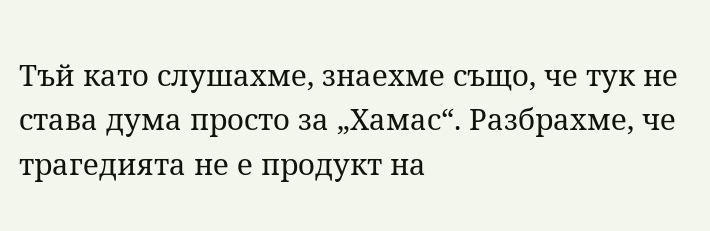Тъй като слушахме, знаехме също, че тук не става дума просто за „Хамас“. Разбрахме, че трагедията не е продукт на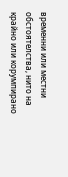временни или местни обстоятелства, нито на крайно или корумпирано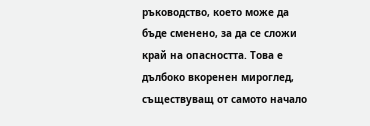ръководство, което може да бъде сменено, за да се сложи край на опасността. Това е дълбоко вкоренен мироглед, съществуващ от самото начало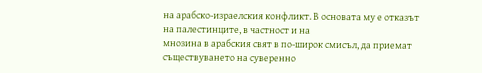на арабско-израелския конфликт. В основата му е отказът на палестинците, в частност и на
мнозина в арабския свят в по-широк смисъл, да приемат съществуването на суверенно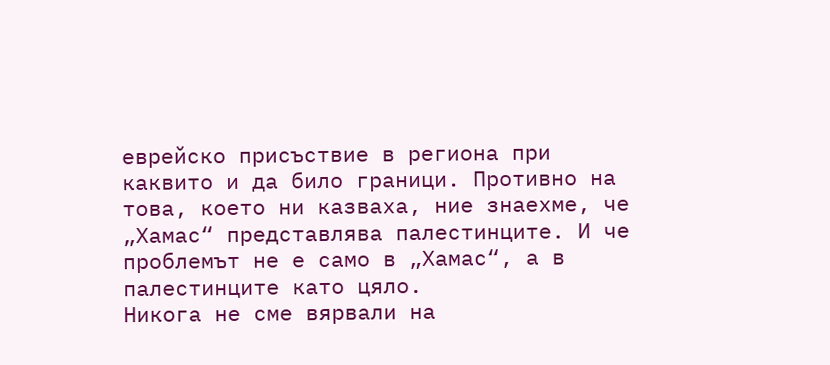еврейско присъствие в региона при каквито и да било граници. Противно на това, което ни казваха, ние знаехме, че „Хамас“ представлява палестинците. И че проблемът не е само в „Хамас“, а в палестинците като цяло.
Никога не сме вярвали на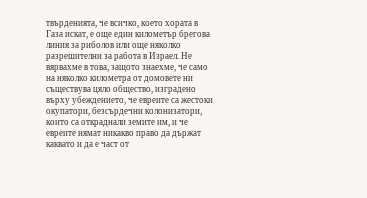твърденията, че всичко, което хората в Газа искат, е още един километър брегова линия за риболов или още няколко разрешителни за работа в Израел. Не вярвахме в това, защото знаехме, че само на няколко километра от домовете ни съществува цяло общество, изградено върху убеждението, че евреите са жестоки окупатори, безсърдечни колонизатори, които са откраднали земите им, и че евреите нямат никакво право да държат каквато и да е част от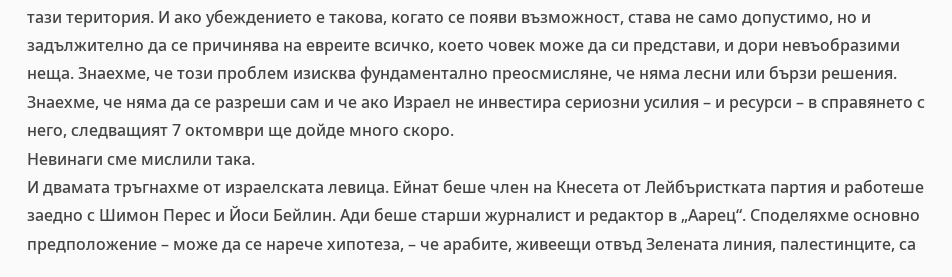тази територия. И ако убеждението е такова, когато се появи възможност, става не само допустимо, но и задължително да се причинява на евреите всичко, което човек може да си представи, и дори невъобразими неща. Знаехме, че този проблем изисква фундаментално преосмисляне, че няма лесни или бързи решения. Знаехме, че няма да се разреши сам и че ако Израел не инвестира сериозни усилия – и ресурси – в справянето с него, следващият 7 октомври ще дойде много скоро.
Невинаги сме мислили така.
И двамата тръгнахме от израелската левица. Ейнат беше член на Кнесета от Лейбъристката партия и работеше заедно с Шимон Перес и Йоси Бейлин. Ади беше старши журналист и редактор в „Аарец“. Споделяхме основно предположение – може да се нарече хипотеза, – че арабите, живеещи отвъд Зелената линия, палестинците, са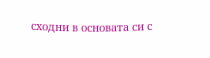сходни в основата си с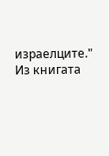израелците."
Из книгата